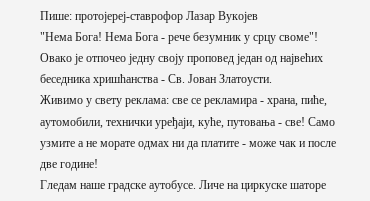Пише: протојереј-ставрофор Лазар Вукојев
"Нема Бога! Нема Бога - рече безумник у срцу своме"! Овако је отпочео једну своју проповед један од највећих беседника хришћанства - Св. Јован Златоусти.
Живимо у свету реклама: све се рекламира - храна, пиће, аутомобили, технички уређаји, куће, путовања - све! Само узмите а не морате одмах ни да платите - може чак и после две године!
Гледам наше градске аутобусе. Личе на циркуске шаторе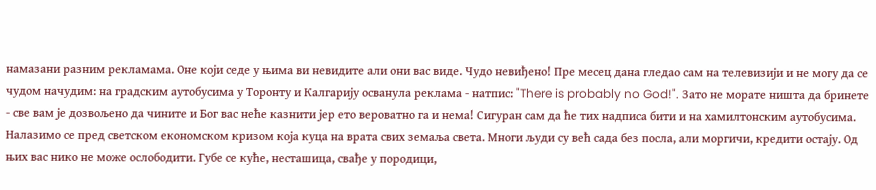намазани разним рекламама. Оне који седе у њима ви невидите али они вас виде. Чудо невиђено! Пре месец дана гледао сам на телевизији и не могу да се чудом начудим: на градским аутобусима у Торонту и Калгарију осванула реклама - натпис: "There is probably no God!". Зато не морате ништа да бринете - све вам је дозвољено да чините и Бог вас неће казнити јер ето вероватно га и нема! Сигуран сам да ће тих надписа бити и на хамилтонским аутобусима.
Налазимо се пред светском економском кризом која куца на врата свих земаља света. Многи људи су већ сада без посла, али моргичи, кредити остају. Од њих вас нико не може ослободити. Губе се куће, несташица, свађе у породици,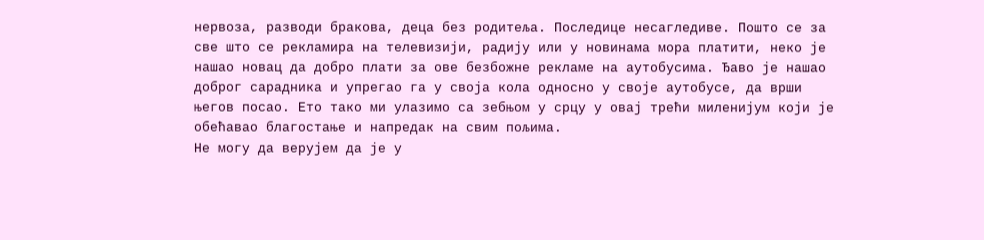нервоза, разводи бракова, деца без родитеља. Последице несагледиве. Пошто се за све што се рекламира на телевизији, радију или у новинама мора платити, неко је нашао новац да добро плати за ове безбожне рекламе на аутобусима. Ђаво је нашао доброг сарадника и упрегао га у своја кола односно у своје аутобусе, да врши његов посао. Ето тако ми улазимо са зебњом у срцу у овај трећи миленијум који је обећавао благостање и напредак на свим пољима.
Не могу да верујем да је у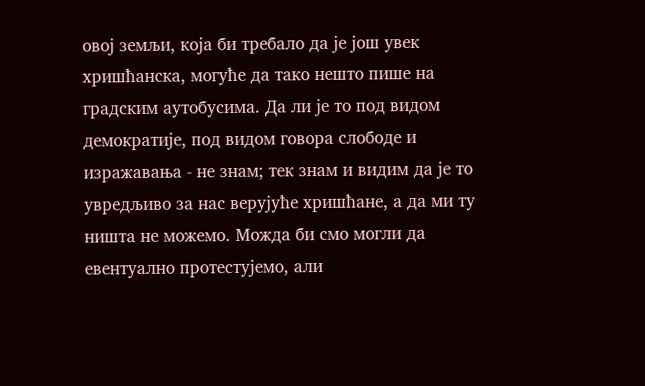овој земљи, која би требало да је још увек хришћанска, могуће да тако нешто пише на градским аутобусима. Да ли је то под видом демократије, под видом говора слободе и изражавања - не знам; тек знам и видим да је то увредљиво за нас верујуће хришћане, а да ми ту ништа не можемо. Можда би смо могли да евентуално протестујемо, али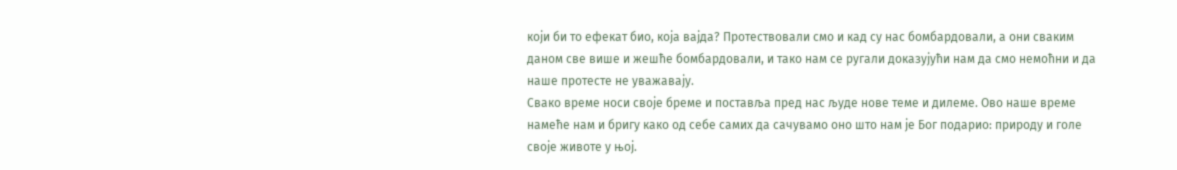који би то ефекат био, која вајда? Протествовали смо и кад су нас бомбардовали, а они сваким даном све више и жешће бомбардовали, и тако нам се ругали доказујући нам да смо немоћни и да наше протесте не уважавају.
Свако време носи своје бреме и поставља пред нас људе нове теме и дилеме. Ово наше време намеће нам и бригу како од себе самих да сачувамо оно што нам је Бог подарио: природу и голе своје животе у њој.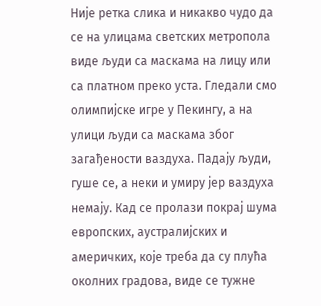Није ретка слика и никакво чудо да се на улицама светских метропола виде људи са маскама на лицу или са платном преко уста. Гледали смо олимпијске игре у Пекингу, а на улици људи са маскама због загађености ваздуха. Падају људи, гуше се, а неки и умиру јер ваздуха немају. Кад се пролази покрај шума европских, аустралијских и америчких, које треба да су плућа околних градова, виде се тужне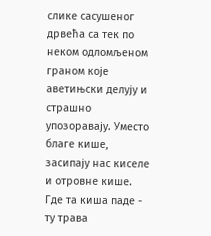слике сасушеног дрвећа са тек по неком одломљеном граном које аветињски делују и страшно упозоравају. Уместо благе кише, засипају нас киселе и отровне кише. Где та киша паде - ту трава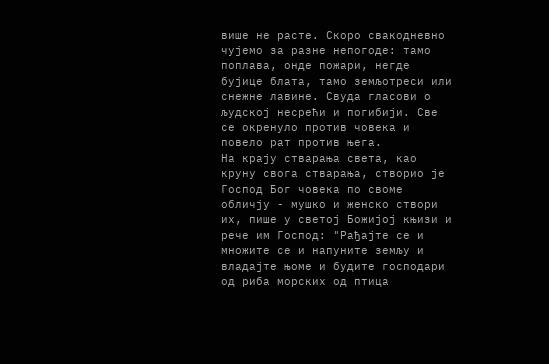више не расте. Скоро свакодневно чујемо за разне непогоде: тамо поплава, онде пожари, негде бујице блата, тамо земљотреси или снежне лавине. Свуда гласови о људској несрећи и погибији. Све се окренуло против човека и повело рат против њега.
На крају стварања света, као круну свога стварања, створио је Господ Бог човека по своме обличју - мушко и женско створи их, пише у светој Божијој књизи и рече им Господ: "Рађајте се и множите се и напуните земљу и владајте њоме и будите господари од риба морских од птица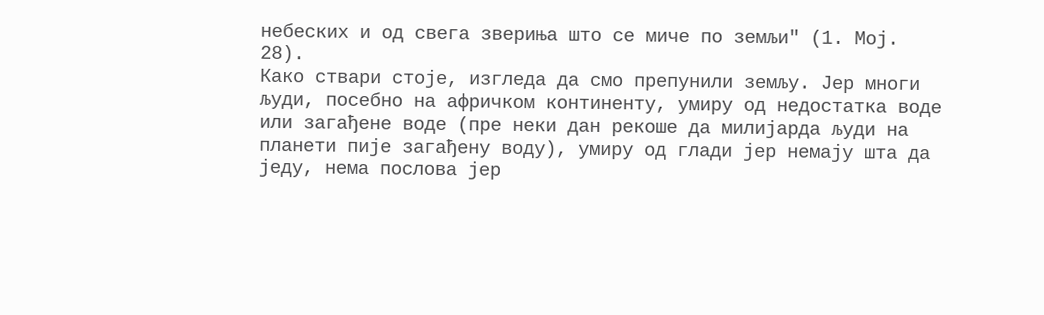небеских и од свега звериња што се миче по земљи" (1. Мој. 28).
Како ствари стоје, изгледа да смо препунили земљу. Јер многи људи, посебно на афричком континенту, умиру од недостатка воде или загађене воде (пре неки дан рекоше да милијарда људи на планети пије загађену воду), умиру од глади јер немају шта да једу, нема послова јер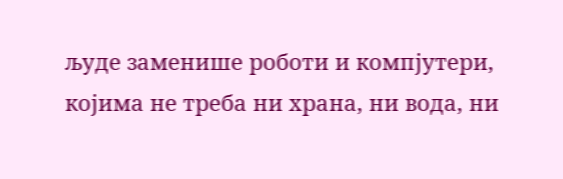људе заменише роботи и компјутери, којима не треба ни храна, ни вода, ни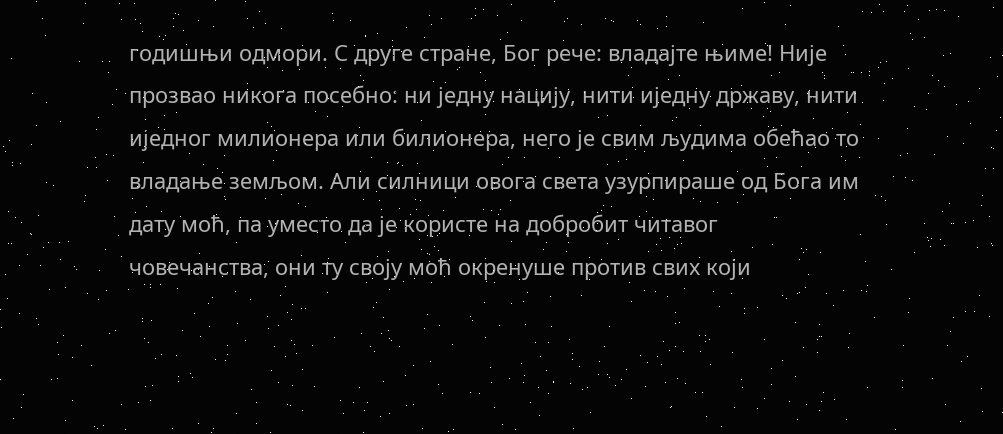годишњи одмори. С друге стране, Бог рече: владајте њиме! Није прозвао никога посебно: ни једну нацију, нити иједну државу, нити иједног милионера или билионера, него је свим људима обећао то владање земљом. Али силници овога света узурпираше од Бога им дату моћ, па уместо да је користе на добробит читавог човечанства, они ту своју моћ окренуше против свих који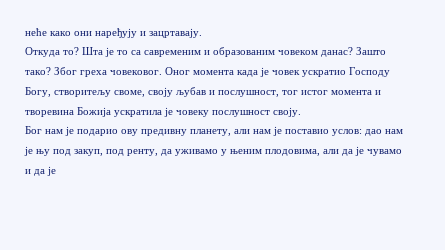неће како они наређују и зацртавају.
Откуда то? Шта је то са савременим и образованим човеком данас? Зашто тако? Због греха човековог. Оног момента када је човек ускратио Господу Богу, створитељу своме, своју љубав и послушност, тог истог момента и творевина Божија ускратила је човеку послушност своју.
Бог нам је подарио ову предивну планету, али нам је поставио услов: дао нам је њу под закуп, под ренту, да уживамо у њеним плодовима, али да је чувамо и да је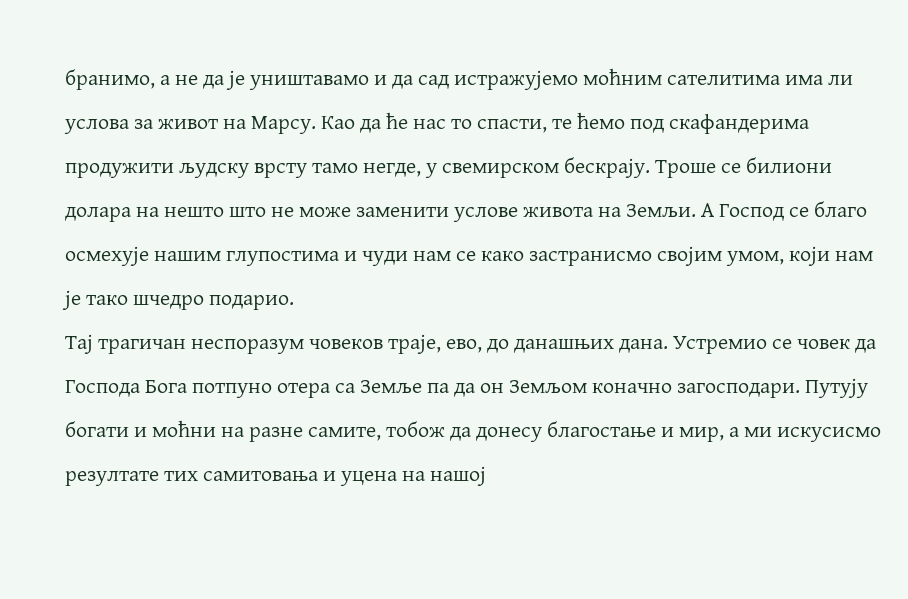бранимо, а не да је уништавамо и да сад истражујемо моћним сателитима има ли услова за живот на Марсу. Као да ће нас то спасти, те ћемо под скафандерима продужити људску врсту тамо негде, у свемирском бескрају. Троше се билиони долара на нешто што не може заменити услове живота на Земљи. А Господ се благо осмехује нашим глупостима и чуди нам се како застранисмо својим умом, који нам је тако шчедро подарио.
Тај трагичан неспоразум човеков траје, ево, до данашњих дана. Устремио се човек да Господа Бога потпуно отера са Земље па да он Земљом коначно загосподари. Путују богати и моћни на разне самите, тобож да донесу благостање и мир, а ми искусисмо резултате тих самитовања и уцена на нашој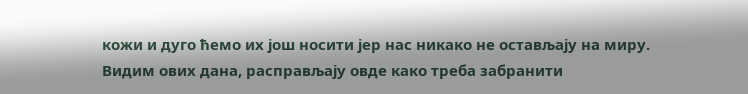кожи и дуго ћемо их још носити јер нас никако не остављају на миру.
Видим ових дана, расправљају овде како треба забранити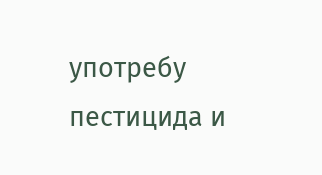употребу пестицида и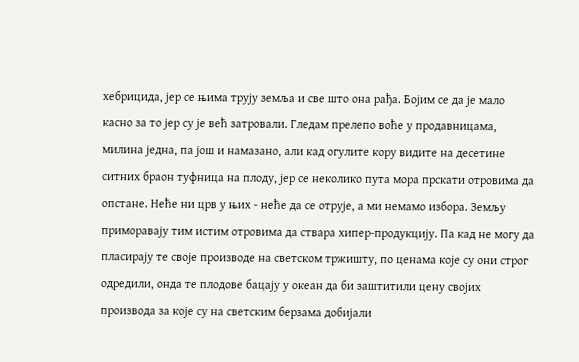хебрицида, јер се њима трују земља и све што она рађа. Бојим се да је мало касно за то јер су је већ затровали. Гледам прелепо воће у продавницама, милина једна, па још и намазано, али кад огулите кору видите на десетине ситних браон туфница на плоду, јер се неколико пута мора прскати отровима да опстане. Неће ни црв у њих - неће да се отрује, а ми немамо избора. Земљу приморавају тим истим отровима да ствара хипер-продукцију. Па кад не могу да пласирају те своје производе на светском тржишту, по ценама које су они строг одредили, онда те плодове бацају у океан да би заштитили цену својих производа за које су на светским берзама добијали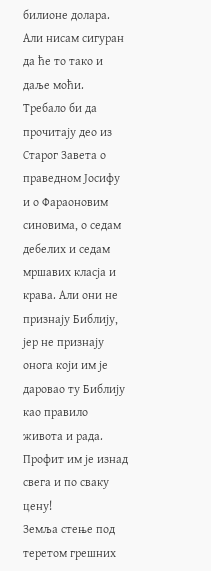билионе долара. Али нисам сигуран да ће то тако и даље моћи. Требало би да прочитају део из Старог Завета о праведном Јосифу и о Фараоновим синовима, о седам дебелих и седам мршавих класја и крава. Али они не признају Библију, јер не признају онога који им је даровао ту Библију као правило живота и рада. Профит им је изнад свега и по сваку цену!
Земља стење под теретом грешних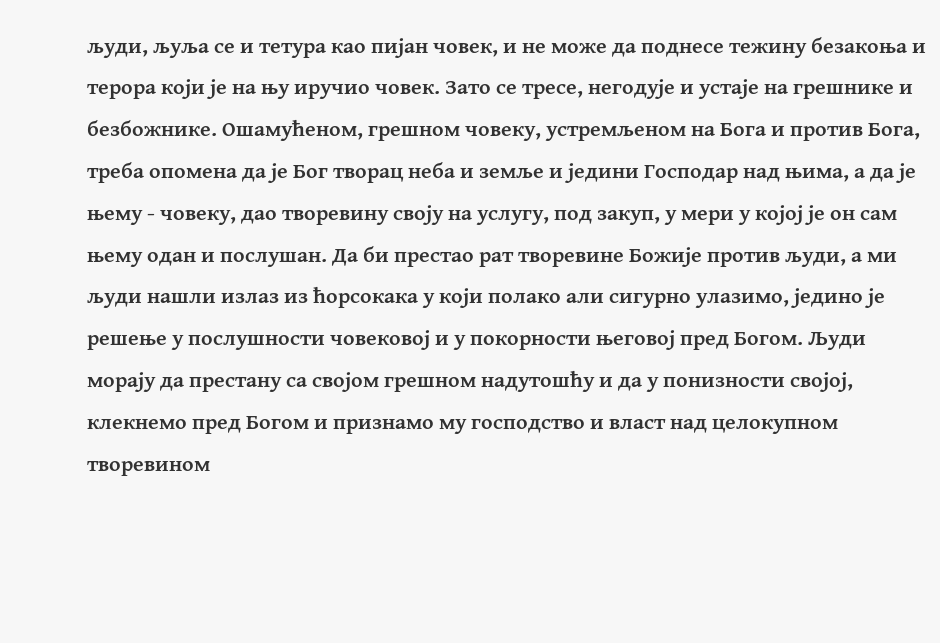људи, љуља се и тетура као пијан човек, и не може да поднесе тежину безакоња и терора који је на њу иручио човек. Зато се тресе, негодује и устаје на грешнике и безбожнике. Ошамућеном, грешном човеку, устремљеном на Бога и против Бога, треба опомена да је Бог творац неба и земље и једини Господар над њима, а да је њему - човеку, дао творевину своју на услугу, под закуп, у мери у којој је он сам њему одан и послушан. Да би престао рат творевине Божије против људи, а ми људи нашли излаз из ћорсокака у који полако али сигурно улазимо, једино је решење у послушности човековој и у покорности његовој пред Богом. Људи морају да престану са својом грешном надутошћу и да у понизности својој, клекнемо пред Богом и признамо му господство и власт над целокупном творевином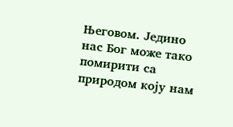Његовом. Једино нас Бог може тако помирити са природом коју нам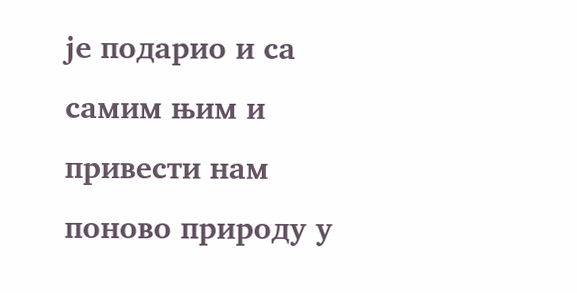је подарио и са самим њим и привести нам поново природу у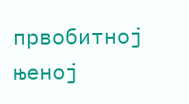првобитној њеној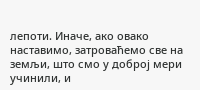лепоти. Иначе, ако овако наставимо, затроваћемо све на земљи, што смо у доброј мери учинили, и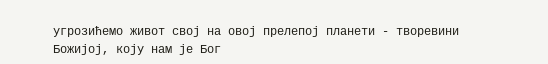угрозићемо живот свој на овој прелепој планети - творевини Божијој, коју нам је Бог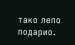тако лепо подарио.